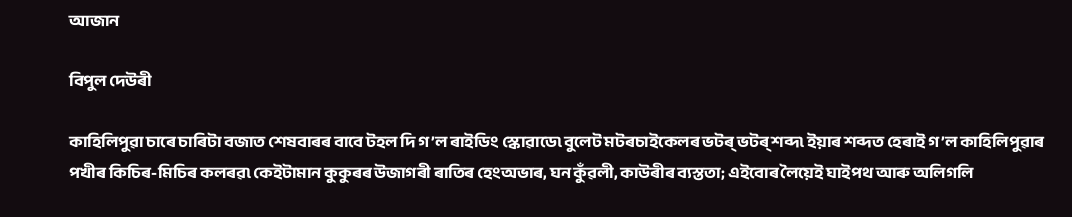আজান

বিপুল দেউৰী

কাহিলিপুৱা চাৰে চাৰিটা বজাত শেষবাৰৰ বাবে টহল দি গ’ল ৰাইডিং স্কোৱাডে৷ বুলেট মটৰচাইকেলৰ ভটৰ্‌ ভটৰ্‌ শব্দ৷ ইয়াৰ শব্দত হেৰাই গ’ল কাহিলিপুৱাৰ পখীৰ কিচিৰ-মিচিৰ কলৰৱ৷ কেইটামান কুকুৰৰ উজাগৰী ৰাতিৰ হেংঅভাৰ, ঘন কুঁৱলী, কাউৰীৰ ব্যস্ততা; এইবোৰ লৈয়েই ঘাইপথ আৰু অলিগলি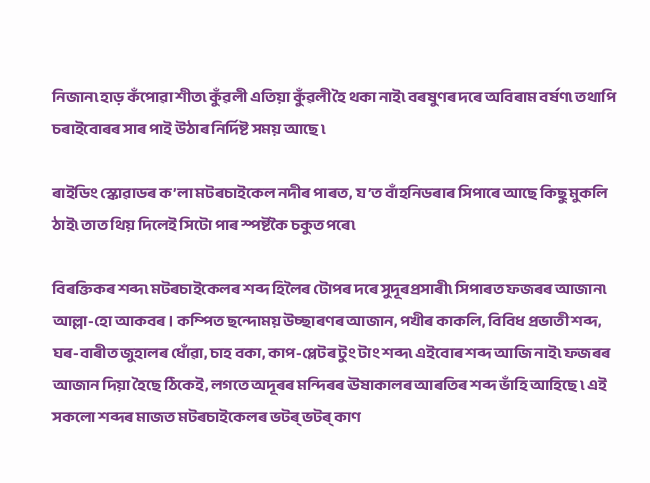নিজান৷ হাড় কঁপোৱা শীত৷ কুঁৱলী এতিয়া কুঁৱলী হৈ থকা নাই৷ বৰষুণৰ দৰে অবিৰাম বৰ্ষণ৷ তথাপি চৰাইবোৰৰ সাৰ পাই উঠাৰ নিৰ্দিষ্ট সময় আছে ৷

ৰাইডিং স্কোৱাডৰ ক’লা মটৰচাইকেল নদীৰ পাৰত, য’ত বাঁহনিডৰাৰ সিপাৰে আছে কিছু মুকলি ঠাই৷ তাত থিয় দিলেই সিটো পাৰ স্পষ্টকৈ চকুত পৰে৷

বিৰক্তিকৰ শব্দ৷ মটৰচাইকেলৰ শব্দ হিলৈৰ টোপৰ দৰে সুদূৰপ্ৰসাৰী৷ সিপাৰত ফজৰৰ আজান৷ আল্লা-হো আকবৰ। কম্পিত ছন্দোময় উচ্ছাৰণৰ আজান, পখীৰ কাকলি, বিবিধ প্ৰভাতী শব্দ, ঘৰ-বাৰীত জুহালৰ ধোঁৱা, চাহ বকা, কাপ-প্লেটৰ টুং টাং শব্দ৷ এইবোৰ শব্দ আজি নাই৷ ফজৰৰ আজান দিয়া হৈছে ঠিকেই, লগতে অদূৰৰ মন্দিৰৰ ঊষাকালৰ আৰতিৰ শব্দ ভাঁহি আহিছে ৷ এই সকলো শব্দৰ মাজত মটৰচাইকেলৰ ভটৰ্‌ ভটৰ্‌ কাণ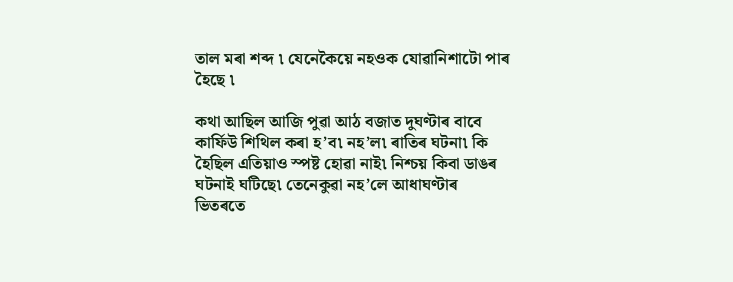তাল মৰা শব্দ ৷ যেনেকৈয়ে নহওক যোৱানিশাটো পাৰ হৈছে ৷

কথা আছিল আজি পুৱা আঠ বজাত দুঘণ্টাৰ বাবে কাৰ্ফিউ শিথিল কৰা হ’ব৷ নহ’ল৷ ৰাতিৰ ঘটনা৷ কি হৈছিল এতিয়াও স্পষ্ট হোৱা নাই৷ নিশ্চয় কিবা ডাঙৰ ঘটনাই ঘটিছে৷ তেনেকুৱা নহ’লে আধাঘণ্টাৰ ভিতৰতে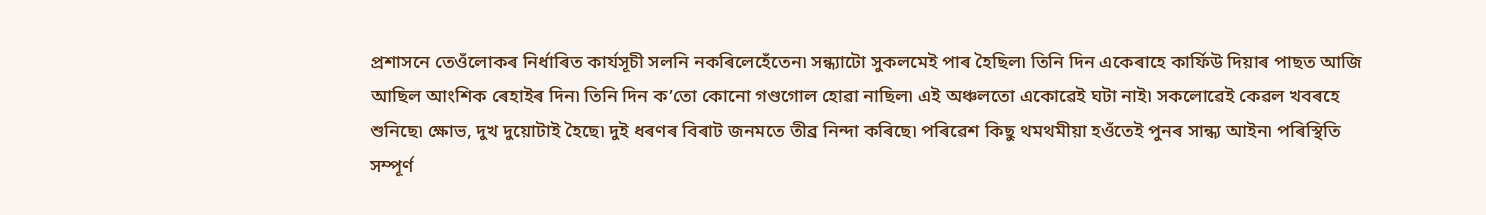প্ৰশাসনে তেওঁলোকৰ নিৰ্ধাৰিত কাৰ্যসূচী সলনি নকৰিলেহেঁতেন৷ সন্ধ্যাটো সুকলমেই পাৰ হৈছিল৷ তিনি দিন একেৰাহে কাৰ্ফিউ দিয়াৰ পাছত আজি আছিল আংশিক ৰেহাইৰ দিন৷ তিনি দিন ক’তো কোনো গণ্ডগোল হোৱা নাছিল৷ এই অঞ্চলতো একোৱেই ঘটা নাই৷ সকলোৱেই কেৱল খবৰহে শুনিছে৷ ক্ষোভ, দুখ দুয়োটাই হৈছে৷ দুই ধৰণৰ বিৰাট জনমতে তীব্ৰ নিন্দা কৰিছে৷ পৰিৱেশ কিছু থমথমীয়া হওঁতেই পুনৰ সান্ধ্য আইন৷ পৰিস্থিতি সম্পূৰ্ণ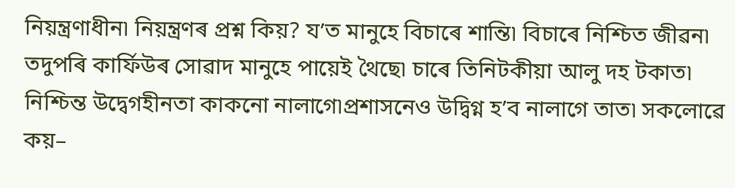নিয়ন্ত্ৰণাধীন৷ নিয়ন্ত্ৰণৰ প্ৰশ্ন কিয়? য’ত মানুহে বিচাৰে শান্তি৷ বিচাৰে নিশ্চিত জীৱন৷ তদুপৰি কাৰ্ফিউৰ সোৱাদ মানুহে পায়েই থৈছে৷ চাৰে তিনিটকীয়া আলু দহ টকাত৷ নিশ্চিন্ত উদ্বেগহীনতা কাকনো নালাগে৷প্ৰশাসনেও উদ্বিগ্ন হ’ব নালাগে তাত৷ সকলোৱে কয়–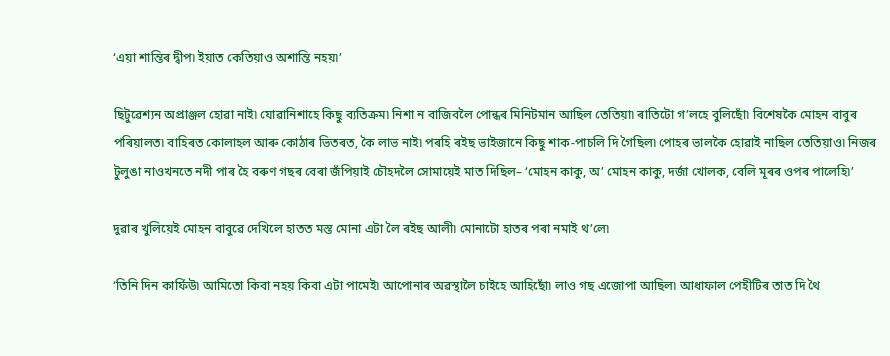‘এয়া শান্তিৰ দ্বীপ৷ ইয়াত কেতিয়াও অশান্তি নহয়৷’

ছিটুৱেশ্যন অপ্ৰাঞ্জল হোৱা নাই৷ যোৱানিশাহে কিছু ব্যতিক্ৰম৷ নিশা ন বাজিবলৈ পোন্ধৰ মিনিটমান আছিল তেতিয়া৷ ৰাতিটো গ’লহে বুলিছোঁ৷ বিশেষকৈ মোহন বাবুৰ পৰিয়ালত৷ বাহিৰত কোলাহল আৰু কোঠাৰ ভিতৰত, কৈ লাভ নাই৷ পৰহি ৰইছ ভাইজানে কিছু শাক-পাচলি দি গৈছিল৷ পোহৰ ভালকৈ হোৱাই নাছিল তেতিয়াও৷ নিজৰ টুলুঙা নাওখনতে নদী পাৰ হৈ বৰুণ গছৰ বেৰা জঁপিয়াই চৌহদলৈ সোমায়েই মাত দিছিল– ‘মোহন কাকু, অ’ মোহন কাকু, দৰ্জা খোলক, বেলি মূৰৰ ওপৰ পালেহি৷’

দুৱাৰ খুলিয়েই মোহন বাবুৱে দেখিলে হাতত মস্ত মোনা এটা লৈ ৰইছ আলী৷ মোনাটো হাতৰ পৰা নমাই থ’লে৷

‘তিনি দিন কাৰ্ফিউ৷ আমিতো কিবা নহয় কিবা এটা পামেই৷ আপোনাৰ অৱস্থালৈ চাইহে আহিছোঁ৷ লাও গছ এজোপা আছিল৷ আধাফাল পেহীটিৰ তাত দি থৈ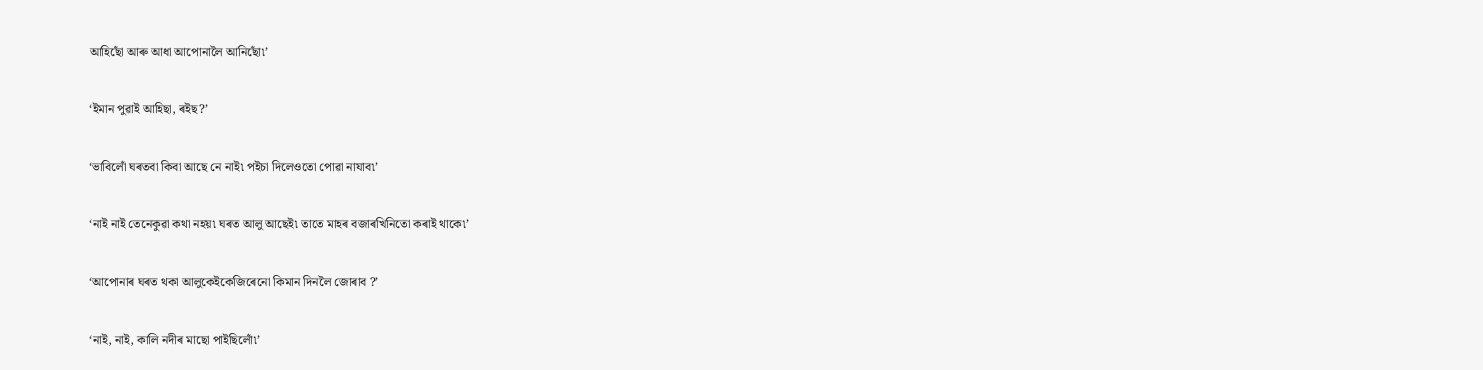আহিছোঁ আৰু আধা আপোনালৈ আনিছোঁ৷’

‘ইমান পুৱাই আহিছা, ৰইছ?’

‘ভাবিলোঁ ঘৰতবা কিবা আছে নে নাই৷ পইচা দিলেওতো পোৱা নাযাব৷’

‘নাই নাই তেনেকুৱা কথা নহয়৷ ঘৰত আলু আছেই৷ তাতে মাহৰ বজাৰখিনিতো কৰাই থাকে৷’

‘আপোনাৰ ঘৰত থকা আলুকেইকেজিৰেনো কিমান দিনলৈ জোৰাব ?’

‘নাই, নাই, কালি নদীৰ মাছো পাইছিলোঁ৷’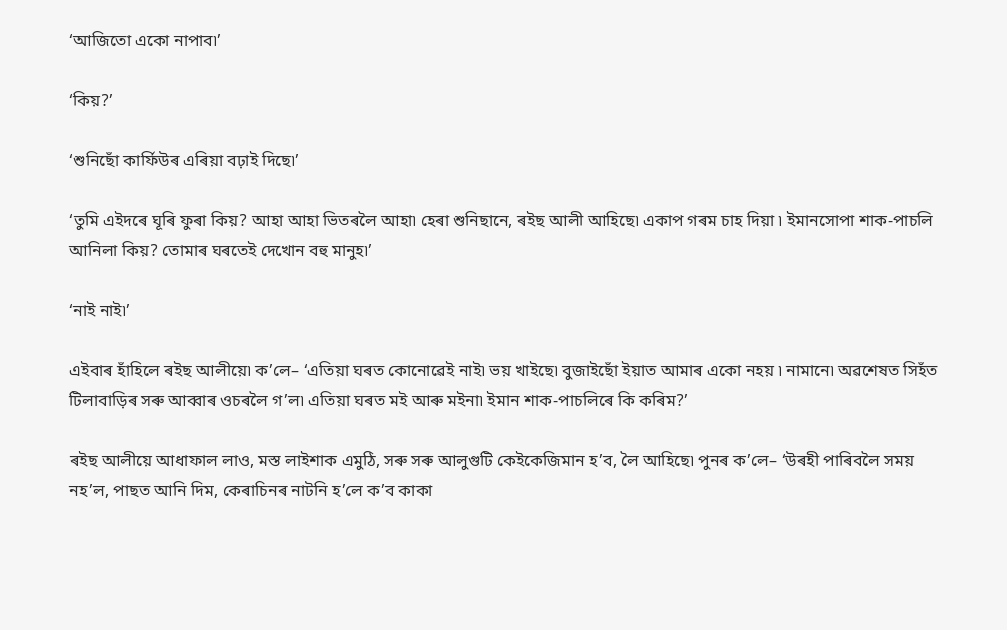‘আজিতো একো নাপাব৷’

‘কিয়?’

‘শুনিছোঁ কাৰ্ফিউৰ এৰিয়া বঢ়াই দিছে৷’

‘তুমি এইদৰে ঘূৰি ফুৰা কিয়? আহা আহা ভিতৰলৈ আহা৷ হেৰা শুনিছানে, ৰইছ আলী আহিছে৷ একাপ গৰম চাহ দিয়া ৷ ইমানসোপা শাক-পাচলি আনিলা কিয়? তোমাৰ ঘৰতেই দেখোন বহু মানুহ৷’

‘নাই নাই৷’

এইবাৰ হাঁহিলে ৰইছ আলীয়ে৷ ক’লে– ‘এতিয়া ঘৰত কোনোৱেই নাই৷ ভয় খাইছে৷ বুজাইছোঁ ইয়াত আমাৰ একো নহয় ৷ নামানে৷ অৱশেষত সিহঁত টিলাবাড়িৰ সৰু আব্বাৰ ওচৰলৈ গ’ল৷ এতিয়া ঘৰত মই আৰু মইনা৷ ইমান শাক-পাচলিৰে কি কৰিম?’

ৰইছ আলীয়ে আধাফাল লাও, মস্ত লাইশাক এমুঠি, সৰু সৰু আলুগুটি কেইকেজিমান হ’ব, লৈ আহিছে৷ পুনৰ ক’লে– ‘উৰহী পাৰিবলৈ সময় নহ’ল, পাছত আনি দিম, কেৰাচিনৰ নাটনি হ’লে ক’ব কাকা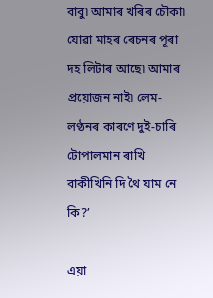বাবু৷ আমাৰ খৰিৰ চৌকা৷ যোৱা মাহৰ ৰেচনৰ পূৰা দহ লিটাৰ আছে৷ আমাৰ প্ৰয়োজন নাই৷ লেম-লণ্ঠনৰ কাৰণে দুই-চাৰি টোপালমান ৰাখি বাকীখিনি দি থৈ যাম নে কি?’

এয়া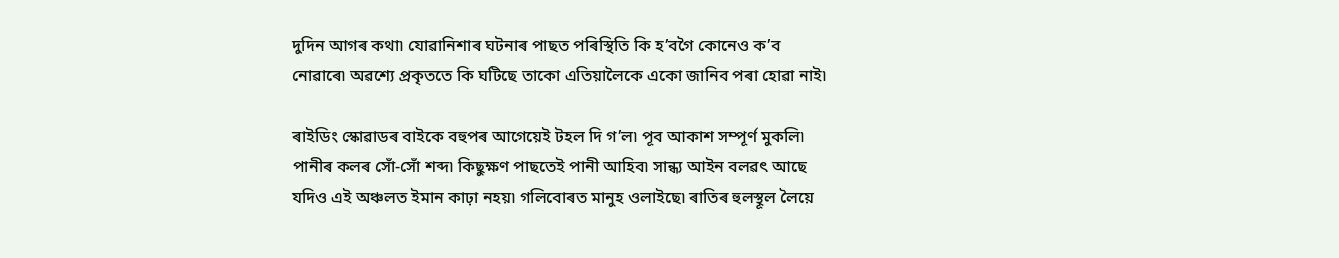দুদিন আগৰ কথা৷ যোৱানিশাৰ ঘটনাৰ পাছত পৰিস্থিতি কি হ’বগৈ কোনেও ক’ব নোৱাৰে৷ অৱশ্যে প্ৰকৃততে কি ঘটিছে তাকো এতিয়ালৈকে একো জানিব পৰা হোৱা নাই৷

ৰাইডিং স্কোৱাডৰ বাইকে বহুপৰ আগেয়েই টহল দি গ’ল৷ পূব আকাশ সম্পূৰ্ণ মুকলি৷ পানীৰ কলৰ সোঁ-সোঁ শব্দ৷ কিছুক্ষণ পাছতেই পানী আহিব৷ সান্ধ্য আইন বলৱৎ আছে যদিও এই অঞ্চলত ইমান কাঢ়া নহয়৷ গলিবোৰত মানুহ ওলাইছে৷ ৰাতিৰ হুলস্থূল লৈয়ে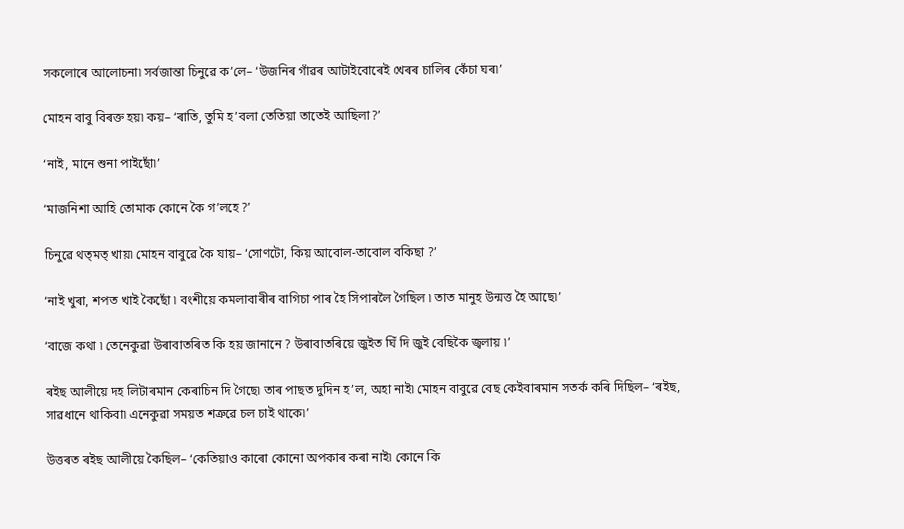সকলোৰে আলোচনা৷ সৰ্বজান্তা চিনুৱে ক’লে– ‘উজনিৰ গাঁৱৰ আটাইবোৰেই খেৰৰ চালিৰ কেঁচা ঘৰ৷’

মোহন বাবু বিৰক্ত হয়৷ কয়– ‘ৰাতি, তুমি হ’বলা তেতিয়া তাতেই আছিলা?’

‘নাই, মানে শুনা পাইছোঁ৷’

‘মাজনিশা আহি তোমাক কোনে কৈ গ’লহে ?’

চিনুৱে থত্‌মত্‌ খায়৷ মোহন বাবুৱে কৈ যায়– ‘সোণটো, কিয় আবোল-তাবোল বকিছা ?’

‘নাই খুৰা, শপত খাই কৈছোঁ ৷ বংশীয়ে কমলাবাৰীৰ বাগিচা পাৰ হৈ সিপাৰলৈ গৈছিল ৷ তাত মানুহ উন্মত্ত হৈ আছে৷’

‘বাজে কথা ৷ তেনেকুৱা উৰাবাতৰিত কি হয় জানানে ? উৰাবাতৰিয়ে জুইত ঘিঁ দি জুই বেছিকৈ জ্বলায় ৷’

ৰইছ আলীয়ে দহ লিটাৰমান কেৰাচিন দি গৈছে৷ তাৰ পাছত দুদিন হ’ল, অহা নাই৷ মোহন বাবুৱে বেছ কেইবাৰমান সতৰ্ক কৰি দিছিল– ‘ৰইছ, সাৱধানে থাকিবা৷ এনেকুৱা সময়ত শত্ৰুৱে চল চাই থাকে৷’

উত্তৰত ৰইছ আলীয়ে কৈছিল– ‘কেতিয়াও কাৰো কোনো অপকাৰ কৰা নাই৷ কোনে কি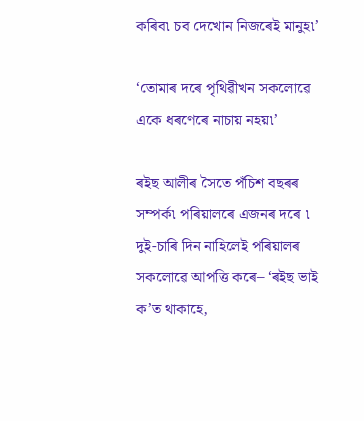কৰিব৷ চব দেখোন নিজৰেই মানুহ৷’

‘তোমাৰ দৰে পৃথিৱীখন সকলোৱে একে ধৰণেৰে নাচায় নহয়৷’

ৰইছ আলীৰ সৈতে পঁচিশ বছৰৰ সম্পৰ্ক৷ পৰিয়ালৰে এজনৰ দৰে ৷ দুই-চাৰি দিন নাহিলেই পৰিয়ালৰ সকলোৱে আপত্তি কৰে– ‘ৰইছ ভাই ক’ত থাকাহে,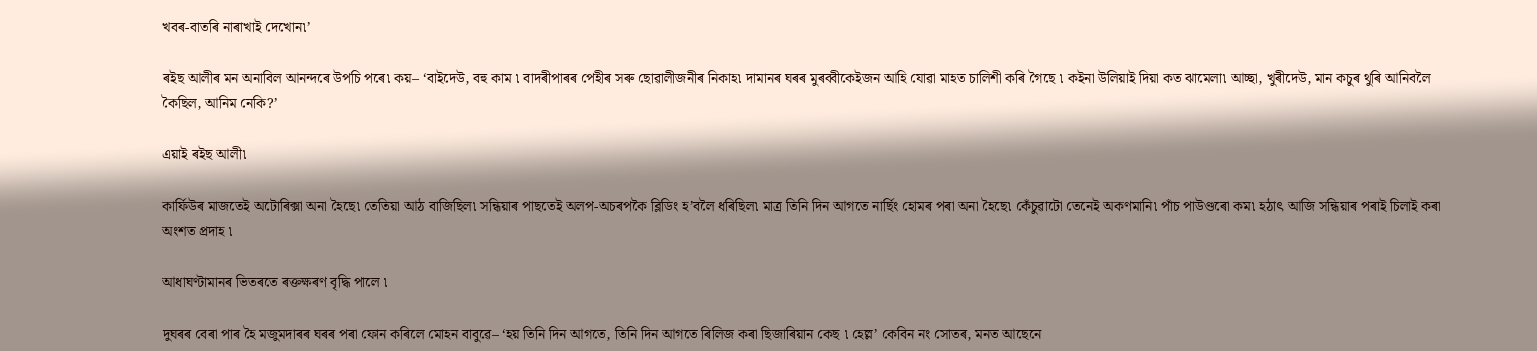খবৰ-বাতৰি নাৰাখাই দেখোন৷’

ৰইছ আলীৰ মন অনাবিল আনন্দৰে উপচি পৰে৷ কয়– ‘বাইদেউ, বহু কাম ৷ বাদৰীপাৰৰ পেহীৰ সৰু ছোৱালীজনীৰ নিকাহ৷ দামানৰ ঘৰৰ মুৰব্বীকেইজন আহি যোৱা মাহত চালিশী কৰি গৈছে ৷ কইনা উলিয়াই দিয়া কত ঝামেলা৷ আচ্ছা, খুৰীদেউ, মান কচুৰ থুৰি আনিবলৈ কৈছিল, আনিম নেকি?’

এয়াই ৰইছ আলী৷

কাৰ্ফিউৰ মাজতেই অটোৰিক্সা অনা হৈছে৷ তেতিয়া আঠ বাজিছিল৷ সন্ধিয়াৰ পাছতেই অলপ-অচৰপকৈ ব্লিডিং হ’বলৈ ধৰিছিল৷ মাত্ৰ তিনি দিন আগতে নাৰ্ছিং হোমৰ পৰা অনা হৈছে৷ কেঁচুৱাটো তেনেই অকণমানি৷ পাঁচ পাউণ্ডৰো কম৷ হঠাৎ আজি সন্ধিয়াৰ পৰাই চিলাই কৰা অংশত প্ৰদাহ ৷

আধাঘণ্টামানৰ ভিতৰতে ৰক্তক্ষৰণ বৃদ্ধি পালে ৷

দুঘৰৰ বেৰা পাৰ হৈ মজুমদাৰৰ ঘৰৰ পৰা ফোন কৰিলে মোহন বাবুৱে– ‘হয় তিনি দিন আগতে, তিনি দিন আগতে ৰিলিজ কৰা ছিজাৰিয়ান কেছ ৷ হেল্ল’ কেবিন নং সোতৰ, মনত আছেনে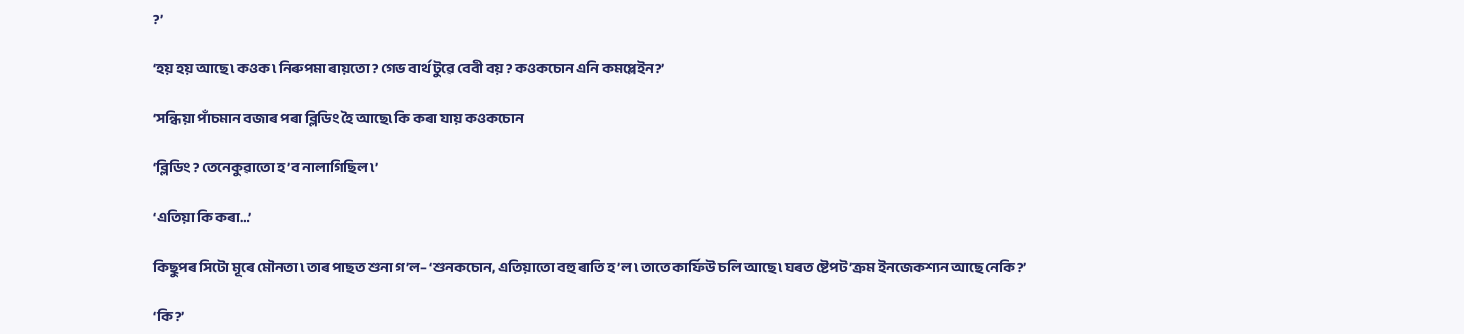?’

‘হয় হয় আছে ৷ কওক ৷ নিৰুপমা ৰায়তো ? গেভ বাৰ্থ টুৱে বেবী বয় ? কওকচোন এনি কমপ্লেইন?’

‘সন্ধিয়া পাঁচমান বজাৰ পৰা ব্লিডিং হৈ আছে৷ কি কৰা যায় কওকচোন

‘ব্লিডিং ? তেনেকুৱাতো হ’ব নালাগিছিল ৷’

‘এতিয়া কি কৰা…’

কিছুপৰ সিটো মূৰে মৌনতা ৷ তাৰ পাছত শুনা গ’ল– ‘শুনকচোন, এতিয়াতো বহু ৰাতি হ’ল ৷ তাতে কাৰ্ফিউ চলি আছে ৷ ঘৰত ষ্টেপট’ক্ৰম ইনজেকশ্যন আছে নেকি?’

‘কি?’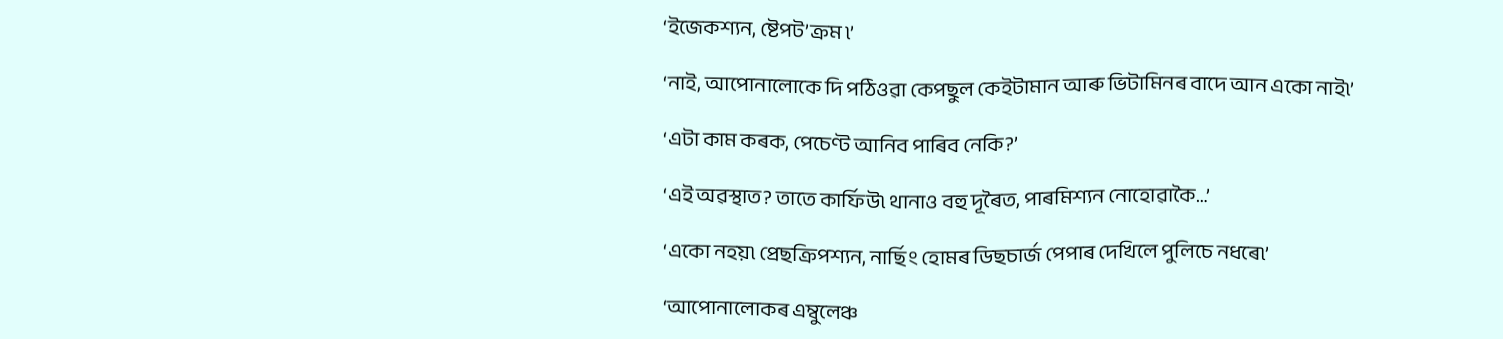‘ইজেকশ্যন, ষ্টেপট’ক্ৰম ৷’

‘নাই, আপোনালোকে দি পঠিওৱা কেপছুল কেইটামান আৰু ভিটামিনৰ বাদে আন একো নাই৷’

‘এটা কাম কৰক, পেচেণ্ট আনিব পাৰিব নেকি?’

‘এই অৱস্থাত? তাতে কাৰ্ফিউ৷ থানাও বহু দূৰৈত, পাৰমিশ্যন নোহোৱাকৈ…’

‘একো নহয়৷ প্ৰেছক্ৰিপশ্যন, নাৰ্ছিং হোমৰ ডিছচাৰ্জ পেপাৰ দেখিলে পুলিচে নধৰে৷’

‘আপোনালোকৰ এম্বুলেঞ্চ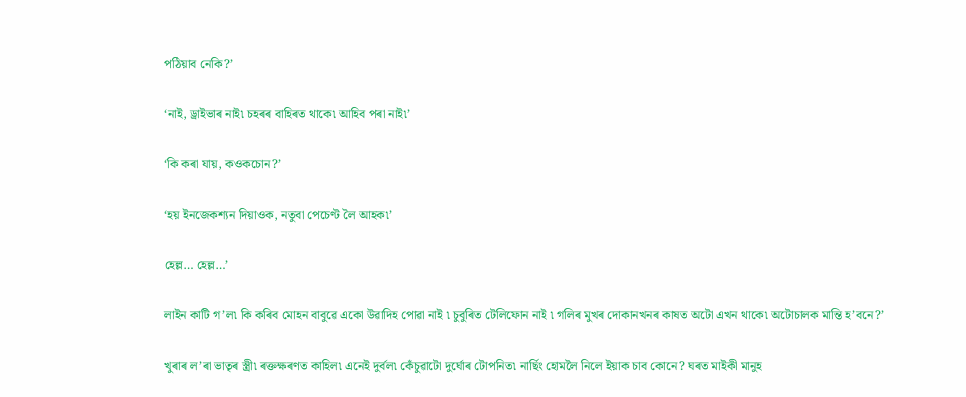পঠিয়াব নেকি?’

‘নাই, ড্ৰাইভাৰ নাই৷ চহৰৰ বাহিৰত থাকে৷ আহিব পৰা নাই৷’

‘কি কৰা যায়, কওকচোন?’

‘হয় ইনজেকশ্যন দিয়াওক, নতুবা পেচেণ্ট লৈ আহক৷’

হেল্ল… হেল্ল…’

লাইন কাটি গ’ল৷ কি কৰিব মোহন বাবুৱে একো উৱাদিহ পোৱা নাই ৷ চুবুৰিত টেলিফোন নাই ৷ গলিৰ মুখৰ দোকানখনৰ কাষত অটো এখন থাকে৷ অটোচালক মান্তি হ’বনে?’

খুৰাৰ ল’ৰা ভাতৃৰ স্ত্ৰী৷ ৰক্তক্ষৰণত কাহিল৷ এনেই দুৰ্বল৷ কেঁচুৱাটো দুৰ্ঘোৰ টোপনিত৷ নাৰ্ছিং হোমলৈ নিলে ইয়াক চাব কোনে? ঘৰত মাইকী মানুহ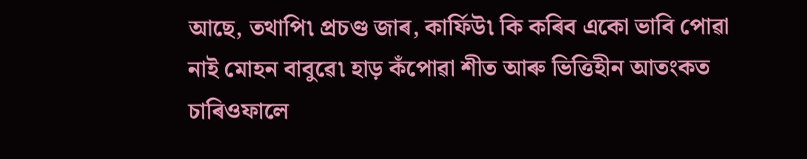আছে, তথাপি৷ প্ৰচণ্ড জাৰ, কাৰ্ফিউ৷ কি কৰিব একো ভাবি পোৱা নাই মোহন বাবুৱে৷ হাড় কঁপোৱা শীত আৰু ভিত্তিহীন আতংকত চাৰিওফালে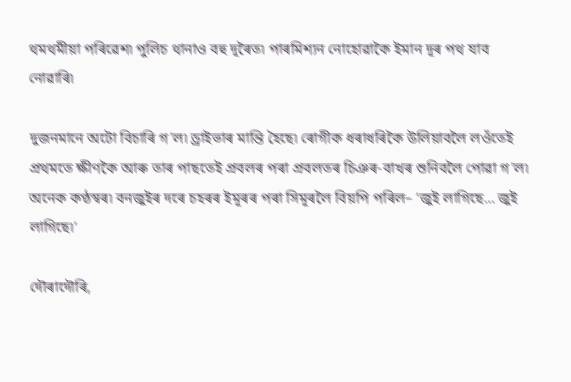থমথমীয়া পৰিৱেশ৷ পুলিচ থানাও বহু দূৰৈত৷ পাৰমিশ্যন নোহোৱাকৈ ইমান দূৰ পথ যাব নোৱাৰি৷

দুজনমানে অটো বিচাৰি গ’ল৷ ড্ৰাইভাৰ মান্তি হৈছে৷ ৰোগীক ধৰাধৰিকৈ উলিয়াবলৈ লওঁতেই প্ৰথমতে ক্ষীণকৈ আৰু তাৰ পাছতেই প্ৰবলৰ পৰা প্ৰবলতৰ চিঞৰ-বাখৰ শুনিবলৈ পোৱা গ’ল৷ অনেক কণ্ঠস্বৰ৷ বনজুইৰ দৰে চহৰৰ ইমূৰৰ পৰা সিমূৰলৈ বিয়পি পৰিল– ‘জুই লাগিছে… জুই লাগিছে৷’

দৌৰাদৌৰি,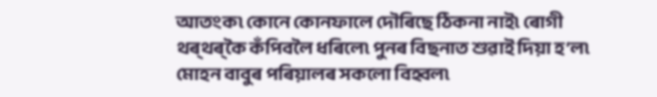আতংক৷ কোনে কোনফালে দৌৰিছে ঠিকনা নাই৷ ৰোগী থৰ্‌থৰ্‌কৈ কঁপিবলৈ ধৰিলে৷ পুনৰ বিছনাত শুৱাই দিয়া হ’ল৷ মোহন বাবুৰ পৰিয়ালৰ সকলো বিহ্বল৷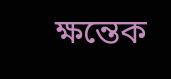ক্ষন্তেক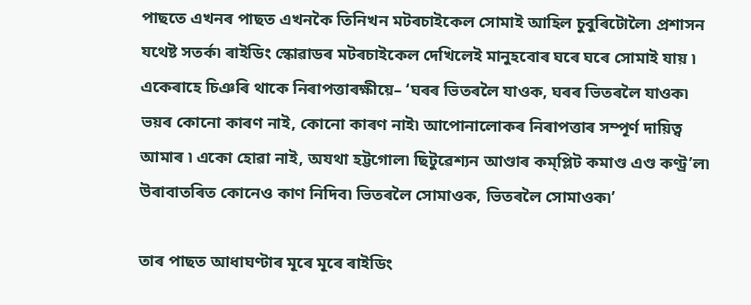পাছতে এখনৰ পাছত এখনকৈ তিনিখন মটৰচাইকেল সোমাই আহিল চুবুৰিটোলৈ৷ প্ৰশাসন যথেষ্ট সতৰ্ক৷ ৰাইডিং স্কোৱাডৰ মটৰচাইকেল দেখিলেই মানুহবোৰ ঘৰে ঘৰে সোমাই যায় ৷ একেৰাহে চিঞৰি থাকে নিৰাপত্তাৰক্ষীয়ে– ‘ঘৰৰ ভিতৰলৈ যাওক, ঘৰৰ ভিতৰলৈ যাওক৷ ভয়ৰ কোনো কাৰণ নাই, কোনো কাৰণ নাই৷ আপোনালোকৰ নিৰাপত্তাৰ সম্পূৰ্ণ দায়িত্ব আমাৰ ৷ একো হোৱা নাই, অযথা হট্টগোল৷ ছিটুৱেশ্যন আণ্ডাৰ কম্‌প্লিট কমাণ্ড এণ্ড কণ্ট্ৰ’ল৷ উৰাবাতৰিত কোনেও কাণ নিদিব৷ ভিতৰলৈ সোমাওক, ভিতৰলৈ সোমাওক৷’

তাৰ পাছত আধাঘণ্টাৰ মূৰে মূৰে ৰাইডিং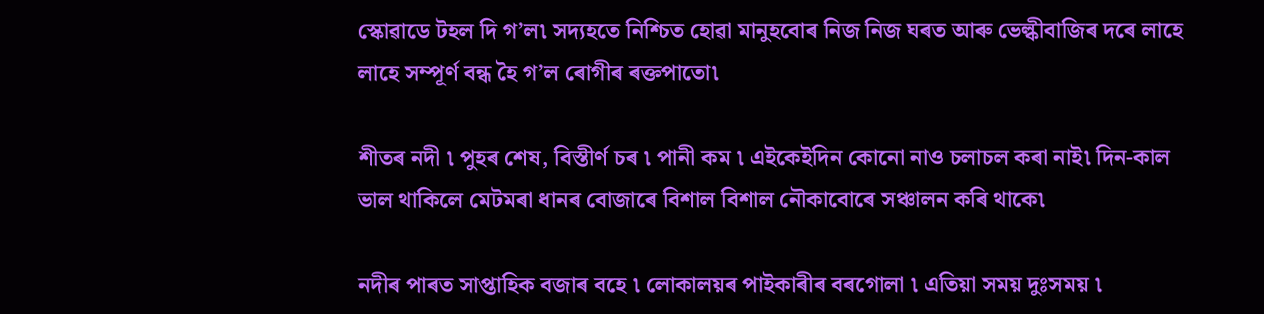স্কোৱাডে টহল দি গ’ল৷ সদ্যহতে নিশ্চিত হোৱা মানুহবোৰ নিজ নিজ ঘৰত আৰু ভেল্কীবাজিৰ দৰে লাহে লাহে সম্পূৰ্ণ বন্ধ হৈ গ’ল ৰোগীৰ ৰক্তপাতো৷

শীতৰ নদী ৷ পুহৰ শেষ, বিস্তীৰ্ণ চৰ ৷ পানী কম ৷ এইকেইদিন কোনো নাও চলাচল কৰা নাই৷ দিন-কাল ভাল থাকিলে মেটমৰা ধানৰ বোজাৰে বিশাল বিশাল নৌকাবোৰে সঞ্চালন কৰি থাকে৷

নদীৰ পাৰত সাপ্তাহিক বজাৰ বহে ৷ লোকালয়ৰ পাইকাৰীৰ বৰগোলা ৷ এতিয়া সময় দুঃসময় ৷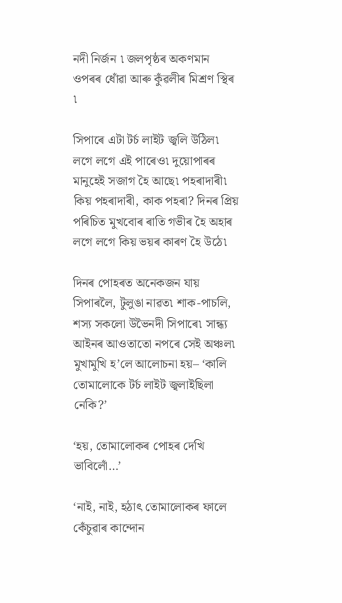নদী নিৰ্জন ৷ জলপৃষ্ঠৰ অকণমান ওপৰৰ ধোঁৱা আৰু কুঁৱলীৰ মিশ্ৰণ স্থিৰ ৷

সিপাৰে এটা টৰ্চ লাইট জ্বলি উঠিল৷ লগে লগে এই পাৰেও৷ দুয়োপাৰৰ মানুহেই সজাগ হৈ আছে৷ পহৰাদাৰী৷ কিয় পহৰাদাৰী, কাক পহৰা? দিনৰ প্ৰিয় পৰিচিত মুখবোৰ ৰাতি গভীৰ হৈ অহাৰ লগে লগে কিয় ভয়ৰ কাৰণ হৈ উঠে৷

দিনৰ পোহৰত অনেকজন যায় সিপাৰলৈ, টুলুঙা নাৱত৷ শাক-পাচলি, শস্য সকলো উভৈনদী সিপাৰে৷ সান্ধ্য আইনৰ আওতাতো নপৰে সেই অঞ্চল৷ মুখামুখি হ’লে আলোচনা হয়– ‘কালি তোমালোকে টৰ্চ লাইট জ্বলাইছিলা নেকি?’

‘হয়, তোমালোকৰ পোহৰ দেখি ভাবিলোঁ…’

‘নাই, নাই, হঠাৎ তোমালোকৰ ফালে কেঁচুৱাৰ কান্দোন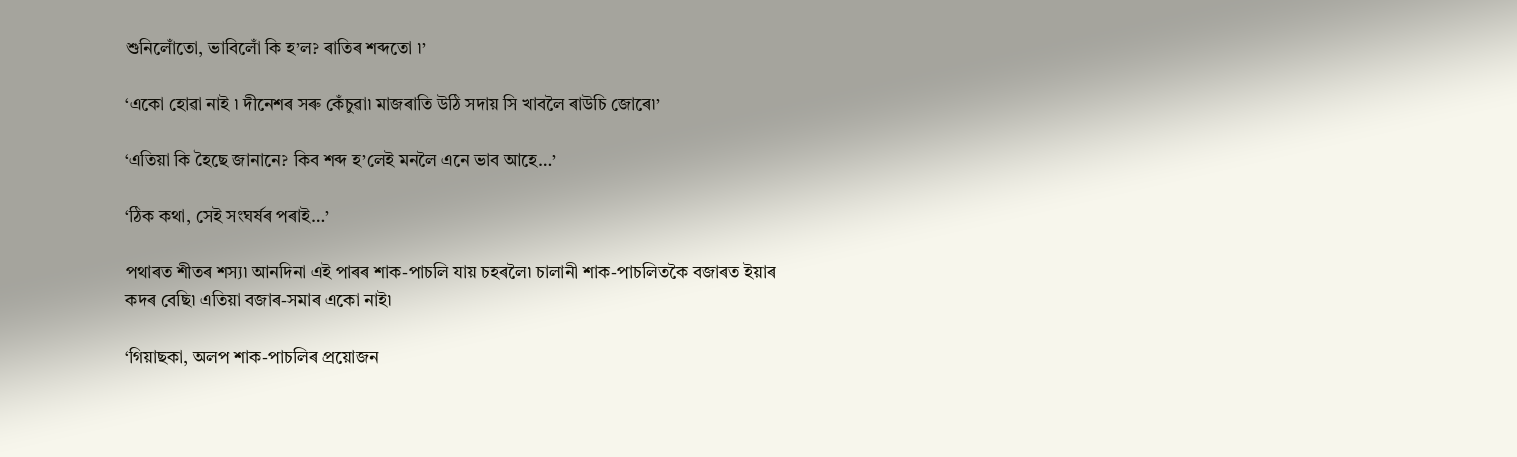শুনিলোঁতো, ভাবিলোঁ কি হ’ল? ৰাতিৰ শব্দতো ৷’

‘একো হোৱা নাই ৷ দীনেশৰ সৰু কেঁচুৱা৷ মাজৰাতি উঠি সদায় সি খাবলৈ ৰাউচি জোৰে৷’

‘এতিয়া কি হৈছে জানানে? কিব শব্দ হ’লেই মনলৈ এনে ভাব আহে…’

‘ঠিক কথা, সেই সংঘৰ্ষৰ পৰাই…’

পথাৰত শীতৰ শস্য৷ আনদিনা এই পাৰৰ শাক-পাচলি যায় চহৰলৈ৷ চালানী শাক-পাচলিতকৈ বজাৰত ইয়াৰ কদৰ বেছি৷ এতিয়া বজাৰ-সমাৰ একো নাই৷

‘গিয়াছকা, অলপ শাক-পাচলিৰ প্ৰয়োজন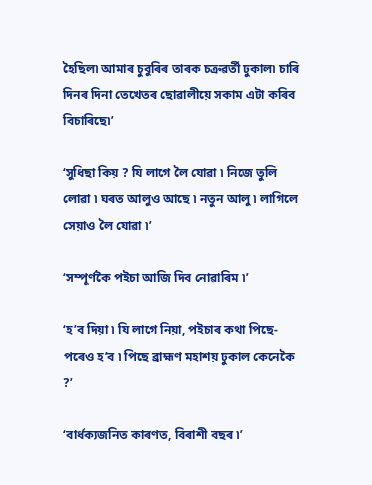হৈছিল৷ আমাৰ চুবুৰিৰ তাৰক চক্ৰৱৰ্তী ঢুকাল৷ চাৰি দিনৰ দিনা তেখেতৰ ছোৱালীয়ে সকাম এটা কৰিব বিচাৰিছে৷’

‘সুধিছা কিয় ? যি লাগে লৈ যোৱা ৷ নিজে তুলি লোৱা ৷ ঘৰত আলুও আছে ৷ নতুন আলু ৷ লাগিলে সেয়াও লৈ যোৱা ৷’

‘সম্পূৰ্ণকৈ পইচা আজি দিব নোৱাৰিম ৷’

‘হ’ব দিয়া ৷ যি লাগে নিয়া, পইচাৰ কথা পিছে-পৰেও হ’ব ৷ পিছে ব্ৰাহ্মণ মহাশয় ঢুকাল কেনেকৈ ?’

‘বাৰ্ধক্যজনিত কাৰণত, বিৰাশী বছৰ ৷’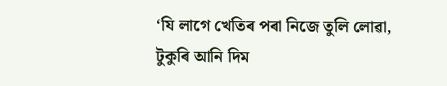‘যি লাগে খেতিৰ পৰা নিজে তুলি লোৱা, টুকুৰি আনি দিম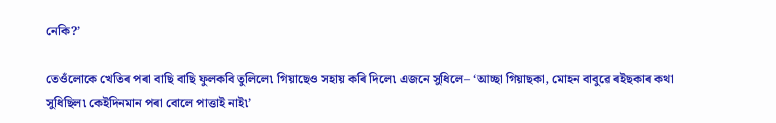নেকি?’

তেওঁলোকে খেতিৰ পৰা বাছি বাছি ফুলকবি তুলিলে৷ গিয়াছেও সহায় কৰি দিলে৷ এজনে সুধিলে– ‘আচ্ছা গিয়াছকা, মোহন বাবুৱে ৰইছকাৰ কথা সুধিছিল৷ কেইদিনমান পৰা বোলে পাত্তাই নাই৷’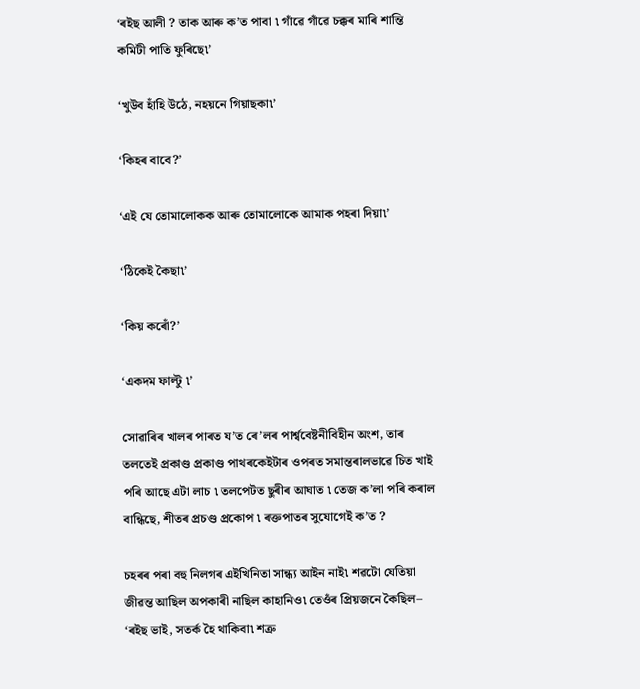‘ৰইছ আলী ? তাক আৰু ক’ত পাবা ৷ গাঁৱে গাঁৱে চক্কৰ মাৰি শান্তি কমিটী পাতি ফুৰিছে৷’

‘খুউব হাঁহি উঠে, নহয়নে গিয়াছকা৷’

‘কিহৰ বাবে?’

‘এই যে তোমালোকক আৰু তোমালোকে আমাক পহৰা দিয়া৷’

‘ঠিকেই কৈছা৷’

‘কিয় কৰোঁ?’

‘একদম ফাল্টু ৷’

সোৱাৰিৰ খালৰ পাৰত য’ত ৰে’লৰ পাৰ্শ্ববেষ্টনীবিহীন অংশ, তাৰ তলতেই প্ৰকাণ্ড প্ৰকাণ্ড পাথৰকেইটাৰ ওপৰত সমান্তৰালভাৱে চিত খাই পৰি আছে এটা লাচ ৷ তলপেটত ছুৰীৰ আঘাত ৷ তেজ ক’লা পৰি কৰাল বান্ধিছে, শীতৰ প্ৰচণ্ড প্ৰকোপ ৷ ৰক্তপাতৰ সুযোগেই ক’ত ?

চহৰৰ পৰা বহু নিলগৰ এইখিনিতা সান্ধ্য আইন নাই৷ শৱটো যেতিয়া জীৱন্ত আছিল অপকাৰী নাছিল কাহানিও৷ তেওঁৰ প্ৰিয়জনে কৈছিল– ‘ৰইছ ভাই, সতৰ্ক হৈ থাকিবা৷ শত্ৰু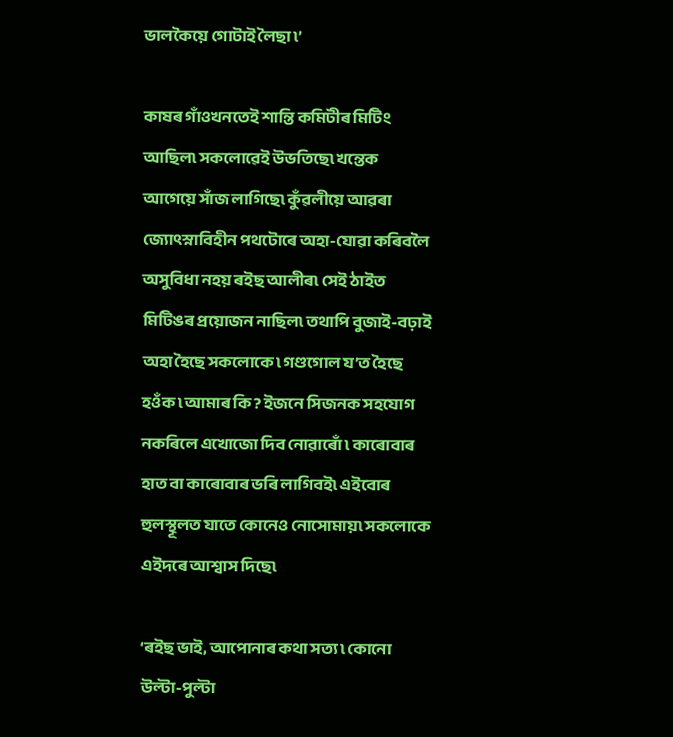ভালকৈয়ে গোটাই লৈছা ৷’

কাষৰ গাঁওখনতেই শান্তি কমিটীৰ মিটিং আছিল৷ সকলোৱেই উভতিছে৷ খন্তেক আগেয়ে সাঁজ লাগিছে৷ কুঁৱলীয়ে আৱৰা জ্যোৎস্নাবিহীন পথটোৰে অহা-যোৱা কৰিবলৈ অসুবিধা নহয় ৰইছ আলীৰ৷ সেই ঠাইত মিটিঙৰ প্ৰয়োজন নাছিল৷ তথাপি বুজাই-বঢ়াই অহা হৈছে সকলোকে ৷ গণ্ডগোল য’ত হৈছে হওঁক ৷ আমাৰ কি ? ইজনে সিজনক সহযোগ নকৰিলে এখোজো দিব নোৱাৰোঁ ৷ কাৰোবাৰ হাত বা কাৰোবাৰ ভৰি লাগিবই৷ এইবোৰ হুলস্থূলত যাতে কোনেও নোসোমায়৷ সকলোকে এইদৰে আশ্বাস দিছে৷

‘ৰইছ ভাই, আপোনাৰ কথা সত্য ৷ কোনো উল্টা-পুল্টা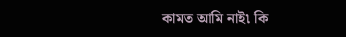কামত আমি নাই৷ কি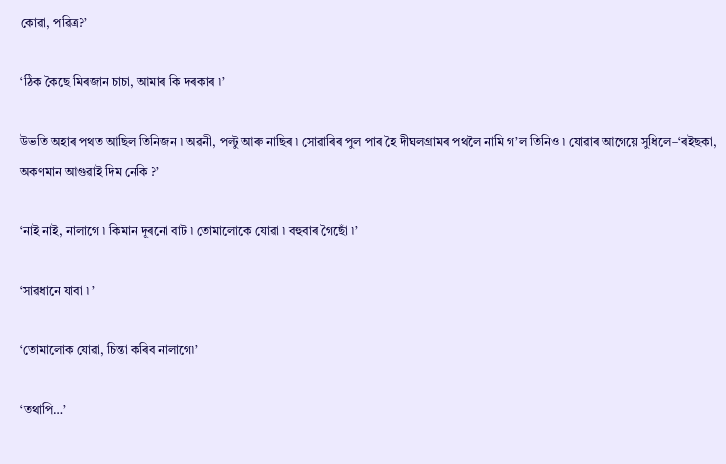কোৱা, পৱিত্ৰ?’

‘ঠিক কৈছে মিৰজান চাচা, আমাৰ কি দৰকাৰ ৷’

উভতি অহাৰ পথত আছিল তিনিজন ৷ অৱনী, পল্টু আৰু নাছিৰ ৷ সোৱাৰিৰ পুল পাৰ হৈ দীঘলগ্ৰামৰ পথলৈ নামি গ’ল তিনিও ৷ যোৱাৰ আগেয়ে সুধিলে–‘ৰইছকা, অকণমান আগুৱাই দিম নেকি ?’

‘নাই নাই, নালাগে ৷ কিমান দূৰনো বাট ৷ তোমালোকে যোৱা ৷ বহুবাৰ গৈছোঁ ৷’

‘সাৱধানে যাবা ৷ ’

‘তোমালোক যোৱা, চিন্তা কৰিব নালাগে৷’

‘তথাপি…’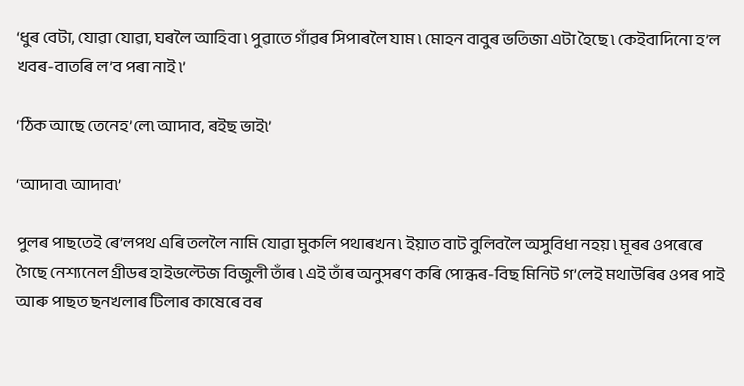‘ধুৰ বেটা, যোৱা যোৱা, ঘৰলৈ আহিবা ৷ পুৱাতে গাঁৱৰ সিপাৰলৈ যাম ৷ মোহন বাবুৰ ভতিজা এটা হৈছে ৷ কেইবাদিনো হ’ল খবৰ-বাতৰি ল’ব পৰা নাই ৷’

‘ঠিক আছে তেনেহ’লে৷ আদাব, ৰইছ ভাই৷’

‘আদাব৷ আদাব৷’

পুলৰ পাছতেই ৰে’লপথ এৰি তললৈ নামি যোৱা মুকলি পথাৰখন ৷ ইয়াত বাট বুলিবলৈ অসুবিধা নহয় ৷ মূৰৰ ওপৰেৰে গৈছে নেশ্যনেল গ্ৰীডৰ হাইভল্টেজ বিজুলী তাঁৰ ৷ এই তাঁৰ অনুসৰণ কৰি পোন্ধৰ-বিছ মিনিট গ’লেই মথাউৰিৰ ওপৰ পাই আৰু পাছত ছনখলাৰ টিলাৰ কাষেৰে বৰ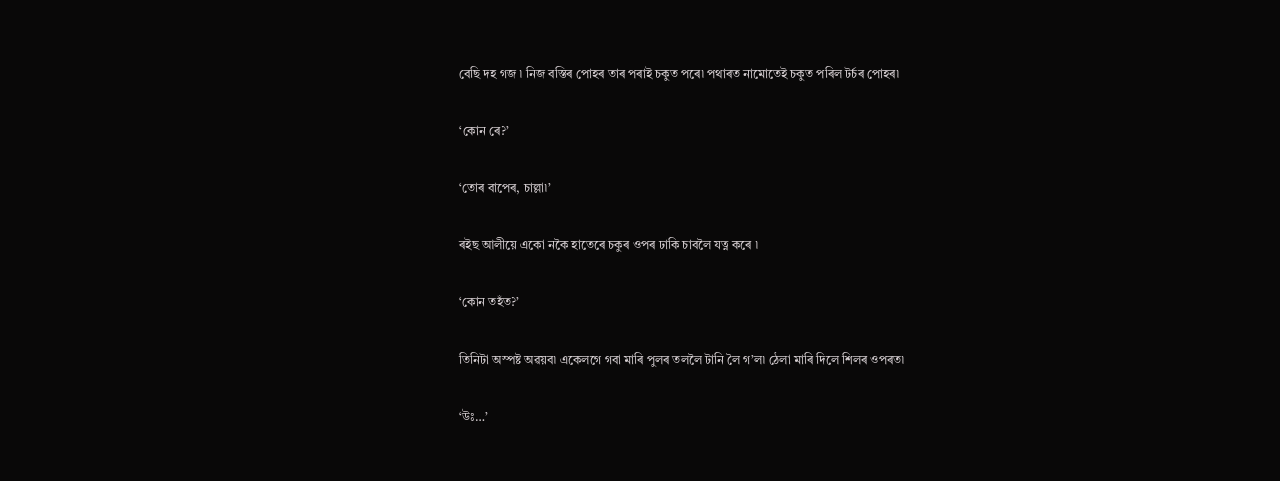বেছি দহ গজ ৷ নিজ বস্তিৰ পোহৰ তাৰ পৰাই চকুত পৰে৷ পথাৰত নামোতেই চকুত পৰিল টৰ্চৰ পোহৰ৷

‘কোন ৰে?’

‘তোৰ বাপেৰ, চাল্লা৷’

ৰইছ আলীয়ে একো নকৈ হাতেৰে চকুৰ ওপৰ ঢাকি চাবলৈ যত্ন কৰে ৷

‘কোন তহঁত?’

তিনিটা অস্পষ্ট অৱয়ব৷ একেলগে গবা মাৰি পুলৰ তললৈ টানি লৈ গ’ল৷ ঠেলা মাৰি দিলে শিলৰ ওপৰত৷

‘উঃ…’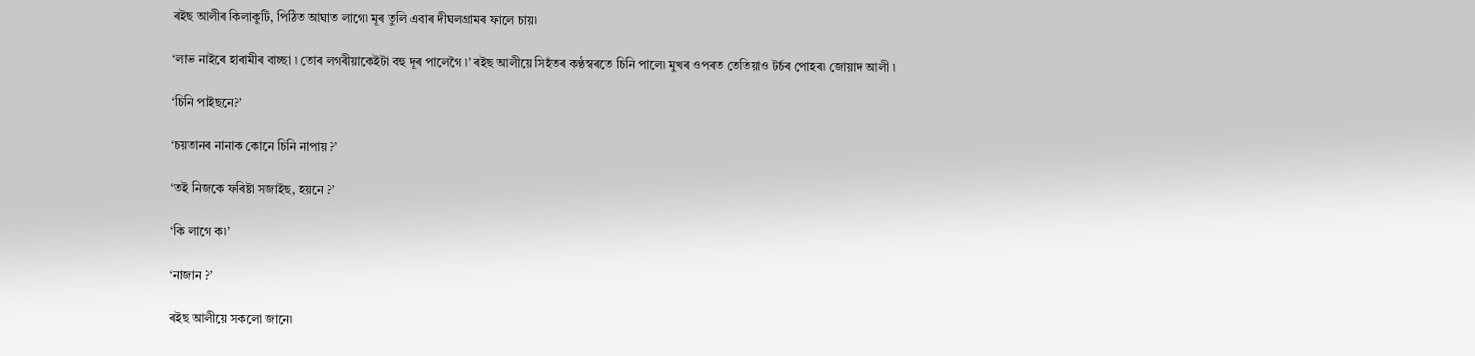ৰইছ আলীৰ কিলাকুটি, পিঠিত আঘাত লাগে৷ মূৰ তুলি এবাৰ দীঘলগ্ৰামৰ ফালে চায়৷

‘লাভ নাইৰে হাৰামীৰ বাচ্ছা ৷ তোৰ লগৰীয়াকেইটা বহু দূৰ পালেগৈ ৷’ ৰইছ আলীয়ে সিহঁতৰ কণ্ঠস্বৰতে চিনি পালে৷ মুখৰ ওপৰত তেতিয়াও টৰ্চৰ পোহৰ৷ জোয়াদ আলী ৷

‘চিনি পাইছনে?’

‘চয়তানৰ নানাক কোনে চিনি নাপায় ?’

‘তই নিজকে ফৰিষ্টা সজাইছ, হয়নে ?’

‘কি লাগে ক৷’

‘নাজান ?’

ৰইছ আলীয়ে সকলো জানে৷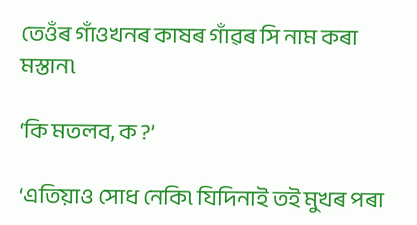তেওঁৰ গাঁওখনৰ কাষৰ গাঁৱৰ সি নাম কৰা মস্তান৷

‘কি মতলব, ক ?’

‘এতিয়াও সোধ নেকি৷ যিদিনাই তই মুখৰ পৰা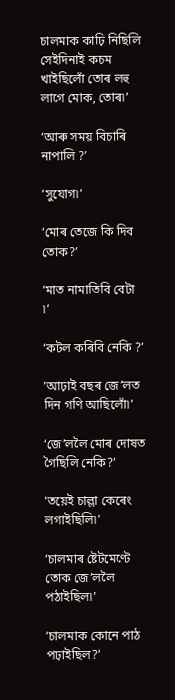চালমাক কাঢ়ি নিছিলি সেইদিনাই কচম খাইছিলোঁ তোৰ লহু লাগে মোক, তোৰ৷’

‘আৰু সময় বিচাৰি নাপালি ?’

‘সুযোগ৷’

‘মোৰ তেজে কি দিব তোক?’

‘মাত নামাতিবি বেটা ৷’

‘কটল কৰিবি নেকি ?’

‘আঢ়াই বছৰ জে’লত দিন গণি আছিলোঁ৷’

‘জে’ললৈ মোৰ দোষত গৈছিলি নেকি?’

‘তয়েই চাল্লা কেৰেং লগাইছিলি৷’

‘চালমাৰ ষ্টেটমেণ্টে তোক জে’ললৈ পঠাইছিল৷’

‘চালমাক কোনে পাঠ পঢ়াইছিল?’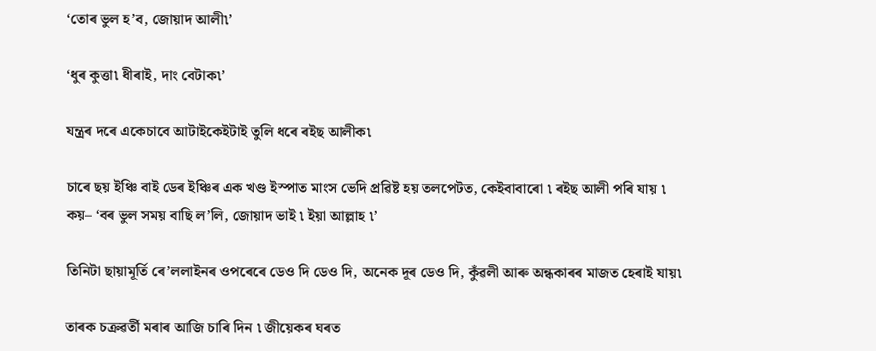‘তোৰ ভুল হ’ব, জোয়াদ আলী৷’

‘ধুৰ কুত্তা৷ ধীৰাই, দাং বেটাক৷’

যন্ত্ৰৰ দৰে একেচাবে আটাইকেইটাই তুলি ধৰে ৰইছ আলীক৷

চাৰে ছয় ইঞ্চি বাই ডেৰ ইঞ্চিৰ এক খণ্ড ইস্পাত মাংস ভেদি প্ৰৱিষ্ট হয় তলপেটত, কেইবাবাৰো ৷ ৰইছ আলী পৰি যায় ৷ কয়– ‘বৰ ভুল সময় বাছি ল’লি, জোয়াদ ভাই ৷ ইয়া আল্লাহ ৷’

তিনিটা ছায়ামূৰ্তি ৰে’ললাইনৰ ওপৰেৰে ডেও দি ডেও দি, অনেক দূৰ ডেও দি, কুঁৱলী আৰু অন্ধকাৰৰ মাজত হেৰাই যায়৷

তাৰক চক্ৰৱৰ্তী মৰাৰ আজি চাৰি দিন ৷ জীয়েকৰ ঘৰত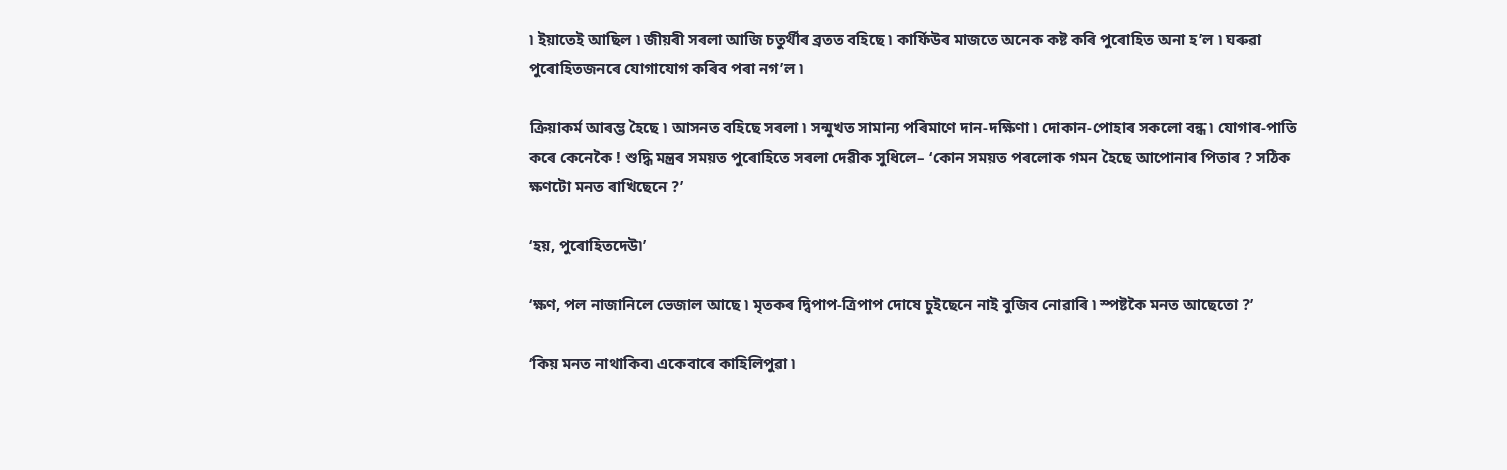৷ ইয়াতেই আছিল ৷ জীয়ৰী সৰলা আজি চতুৰ্থীৰ ব্ৰতত বহিছে ৷ কাৰ্ফিউৰ মাজতে অনেক কষ্ট কৰি পুৰোহিত অনা হ’ল ৷ ঘৰুৱা পুৰোহিতজনৰে যোগাযোগ কৰিব পৰা নগ’ল ৷

ক্ৰিয়াকৰ্ম আৰম্ভ হৈছে ৷ আসনত বহিছে সৰলা ৷ সন্মুখত সামান্য পৰিমাণে দান-দক্ষিণা ৷ দোকান-পোহাৰ সকলো বন্ধ ৷ যোগাৰ-পাতি কৰে কেনেকৈ ! শুদ্ধি মন্ত্ৰৰ সময়ত পুৰোহিতে সৰলা দেৱীক সুধিলে– ‘কোন সময়ত পৰলোক গমন হৈছে আপোনাৰ পিতাৰ ? সঠিক ক্ষণটো মনত ৰাখিছেনে ?’

‘হয়, পুৰোহিতদেউ৷’

‘ক্ষণ, পল নাজানিলে ভেজাল আছে ৷ মৃতকৰ দ্বিপাপ-ত্ৰিপাপ দোষে চুইছেনে নাই বুজিব নোৱাৰি ৷ স্পষ্টকৈ মনত আছেতো ?’

‘কিয় মনত নাথাকিব৷ একেবাৰে কাহিলিপুৱা ৷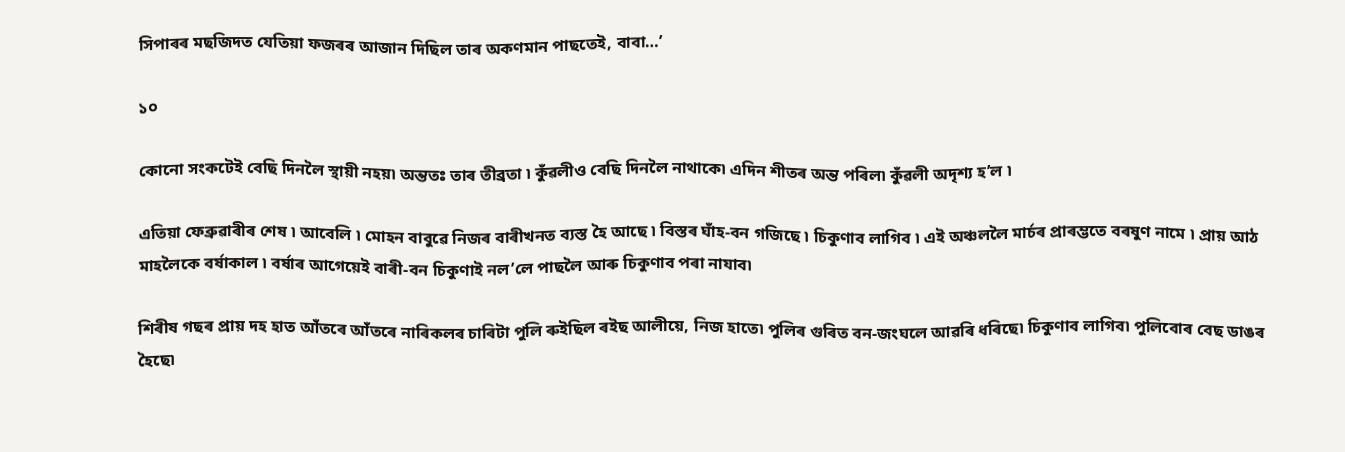সিপাৰৰ মছজিদত যেতিয়া ফজৰৰ আজান দিছিল তাৰ অকণমান পাছতেই, বাবা…’

১০

কোনো সংকটেই বেছি দিনলৈ স্থায়ী নহয়৷ অন্ততঃ তাৰ তীব্ৰতা ৷ কুঁৱলীও বেছি দিনলৈ নাথাকে৷ এদিন শীতৰ অন্ত পৰিল৷ কুঁৱলী অদৃশ্য হ’ল ৷

এতিয়া ফেব্ৰুৱাৰীৰ শেষ ৷ আবেলি ৷ মোহন বাবুৱে নিজৰ বাৰীখনত ব্যস্ত হৈ আছে ৷ বিস্তৰ ঘাঁহ-বন গজিছে ৷ চিকুণাব লাগিব ৷ এই অঞ্চললৈ মাৰ্চৰ প্ৰাৰম্ভতে বৰষুণ নামে ৷ প্ৰায় আঠ মাহলৈকে বৰ্ষাকাল ৷ বৰ্ষাৰ আগেয়েই বাৰী-বন চিকুণাই নল’লে পাছলৈ আৰু চিকুণাব পৰা নাযাব৷

শিৰীষ গছৰ প্ৰায় দহ হাত আঁতৰে আঁতৰে নাৰিকলৰ চাৰিটা পুলি ৰুইছিল ৰইছ আলীয়ে, নিজ হাতে৷ পুলিৰ গুৰিত বন-জংঘলে আৱৰি ধৰিছে৷ চিকুণাব লাগিব৷ পুলিবোৰ বেছ ডাঙৰ হৈছে৷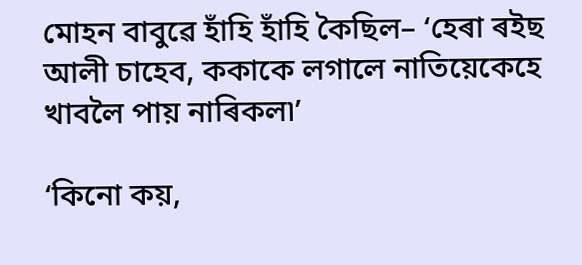মোহন বাবুৱে হাঁহি হাঁহি কৈছিল– ‘হেৰা ৰইছ আলী চাহেব, ককাকে লগালে নাতিয়েকেহে খাবলৈ পায় নাৰিকল৷’

‘কিনো কয়,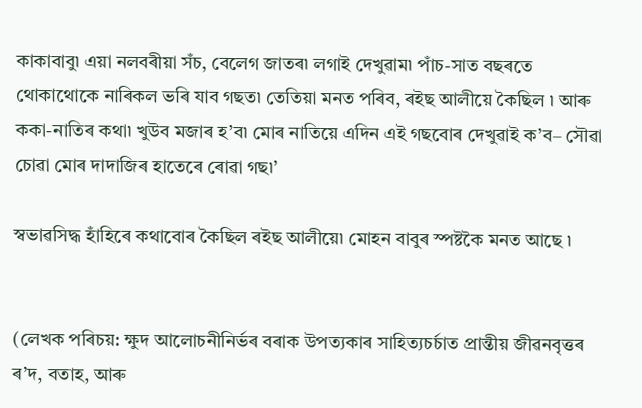কাকাবাবু৷ এয়া নলবৰীয়া সঁচ, বেলেগ জাতৰ৷ লগাই দেখুৱাম৷ পাঁচ-সাত বছৰতে থোকাথোকে নাৰিকল ভৰি যাব গছত৷ তেতিয়া মনত পৰিব, ৰইছ আলীয়ে কৈছিল ৷ আৰু ককা-নাতিৰ কথা৷ খুউব মজাৰ হ’ব৷ মোৰ নাতিয়ে এদিন এই গছবোৰ দেখুৱাই ক’ব– সৌৱা চোৱা মোৰ দাদাজিৰ হাতেৰে ৰোৱা গছ৷’

স্বভাৱসিদ্ধ হাঁহিৰে কথাবোৰ কৈছিল ৰইছ আলীয়ে৷ মোহন বাবুৰ স্পষ্টকৈ মনত আছে ৷


(লেখক পৰিচয়: ক্ষুদ আলোচনীনিৰ্ভৰ বৰাক উপত্যকাৰ সাহিত্যচৰ্চাত প্ৰান্তীয় জীৱনবৃত্তৰ ৰ’দ, বতাহ, আৰু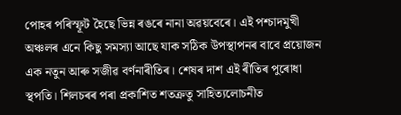পোহৰ পৰিস্ফূট হৈছে ভিন্ন ৰঙৰে নানা অৱয়বেৰে। এই পশ্চাদমুখী অঞ্চলৰ এনে কিছু সমস্যা আছে যাক সঠিক উপস্থাপনৰ বাবে প্ৰয়োজন এক নতুন আৰু সজীৱ বৰ্ণনাৰীতিৰ। শেষৰ দাশ এই ৰীতিৰ পুৰোধা স্থপতি। শিলচৰৰ পৰা প্ৰকাশিত শতক্ৰতু সাহিত্যলোচনীত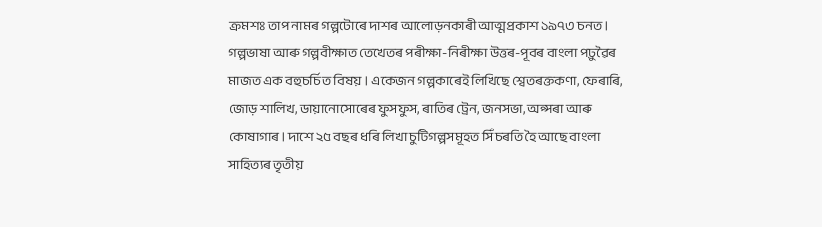ক্ৰমশঃ তাপ নামৰ গল্পটোৰে দাশৰ আলোড়নকাৰী আত্মপ্ৰকাশ ১৯৭৩ চনত। গল্পভাষা আৰু গল্পবীক্ষাত তেখেতৰ পৰীক্ষা-নিৰীক্ষা উত্তৰ-পূবৰ বাংলা পঢ়ুৱৈৰ মাজত এক বহুচৰ্চিত বিষয়। একেজন গল্পকাৰেই লিখিছে শ্বেতৰক্তকণা, ফেৰাৰি, জোড় শালিখ, ডায়ানোসোৰেৰ ফুসফুস, ৰাতিৰ ট্ৰেন, জনসভা, অপ্সৰা আৰু কোষাগাৰ। দাশে ২৫ বছৰ ধৰি লিখা চুটিগল্পসমূহত সিঁচৰতি হৈ আছে বাংলা সাহিত্যৰ তৃতীয়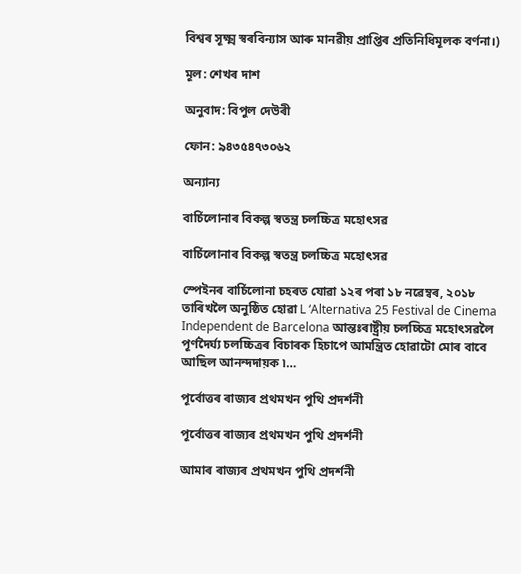বিশ্বৰ সূক্ষ্ম স্বৰবিন্যাস আৰু মানৱীয় প্ৰাপ্তিৰ প্ৰতিনিধিমূলক বৰ্ণনা।)

মূল: শেখৰ দাশ

অনুবাদ: বিপুল দেউৰী

ফোন: ৯৪৩৫৪৭৩০৬২

অন্যান্য

বাৰ্চিলোনাৰ বিকল্প স্বতন্ত্ৰ চলচ্চিত্র মহোৎসৱ

বাৰ্চিলোনাৰ বিকল্প স্বতন্ত্ৰ চলচ্চিত্র মহোৎসৱ

স্পেইনৰ বাৰ্চিলোনা চহৰত যোৱা ১২ৰ পৰা ১৮ নৱেম্বৰ, ২০১৮ তাৰিখলৈ অনুষ্ঠিত হোৱা L ‘Alternativa 25 Festival de Cinema Independent de Barcelona আন্তঃৰাষ্ট্ৰীয় চলচ্চিত্ৰ মহোৎসৱলৈ পূৰ্ণদৈৰ্ঘ্য চলচ্চিত্ৰৰ বিচাৰক হিচাপে আমন্ত্ৰিত হোৱাটো মোৰ বাবে আছিল আনন্দদায়ক ৷…

পূৰ্বোত্তৰ ৰাজ্যৰ প্ৰথমখন পুথি প্ৰদৰ্শনী

পূৰ্বোত্তৰ ৰাজ্যৰ প্ৰথমখন পুথি প্ৰদৰ্শনী

আমাৰ ৰাজ্যৰ প্ৰথমখন পুথি প্ৰদৰ্শনী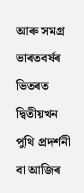আৰু সমগ্ৰ ভাৰতবৰ্ষৰ ভিতৰত দ্বিতীয়খন পুথি প্ৰদৰ্শনী বা আজিৰ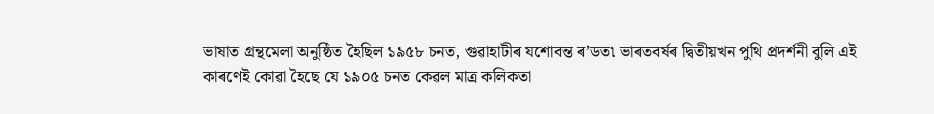ভাষাত গ্ৰন্থমেলা অনুষ্ঠিত হৈছিল ১৯৫৮ চনত, গুৱাহাটীৰ যশোবন্ত ৰ’ডত৷ ভাৰতবৰ্ষৰ দ্বিতীয়খন পুথি প্ৰদৰ্শনী বুলি এই কাৰণেই কোৱা হৈছে যে ১৯০৫ চনত কেৱল মাত্ৰ কলিকতা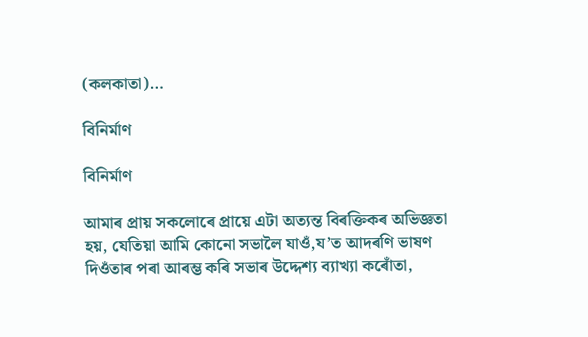(কলকাতা)…

বিনিৰ্মাণ

বিনিৰ্মাণ

আমাৰ প্ৰায় সকলোৰে প্ৰায়ে এটা অত্যন্ত বিৰক্তিকৰ অভিজ্ঞতা হয়, যেতিয়া আমি কোনো সভালৈ যাওঁ,য’ত আদৰণি ভাষণ দিওঁতাৰ পৰা আৰম্ভ কৰি সভাৰ উদ্দেশ্য ব্যাখ্যা কৰোঁতা,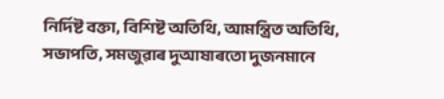নিৰ্দিষ্ট বক্তা, বিশিষ্ট অতিথি, আমন্ত্ৰিত অতিথি, সভাপতি, সমজুৱাৰ দুআষাৰতো দুজনমানে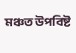মঞ্চত উপবিষ্ট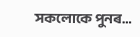সকলোকে পুনৰ…